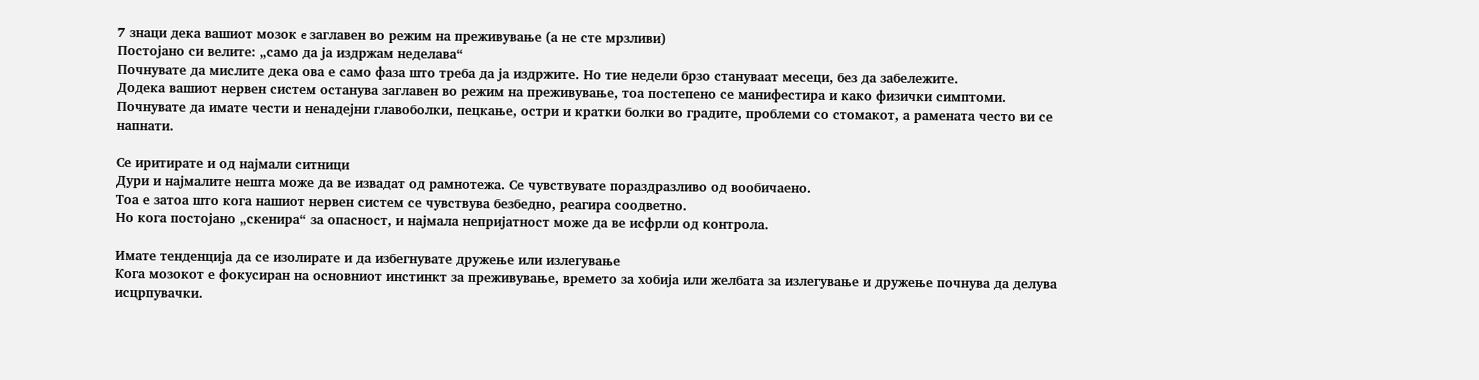7 знаци дека вашиот мозок e заглавен во режим на преживување (а не сте мрзливи)
Постојано си велите: „само да ја издржам неделава“
Почнувате да мислите дека ова е само фаза што треба да ја издржите. Но тие недели брзо стануваат месеци, без да забележите.
Додека вашиот нервен систем останува заглавен во режим на преживување, тоа постепено се манифестира и како физички симптоми.
Почнувате да имате чести и ненадејни главоболки, пецкање, остри и кратки болки во градите, проблеми со стомакот, а рамената често ви се напнати.

Се иритирате и од најмали ситници
Дури и најмалите нешта може да ве извадат од рамнотежа. Се чувствувате пораздразливо од вообичаено.
Тоа е затоа што кога нашиот нервен систем се чувствува безбедно, реагира соодветно.
Но кога постојано „скенира“ за опасност, и најмала непријатност може да ве исфрли од контрола.

Имате тенденција да се изолирате и да избегнувате дружење или излегување
Кога мозокот е фокусиран на основниот инстинкт за преживување, времето за хобија или желбата за излегување и дружење почнува да делува исцрпувачки.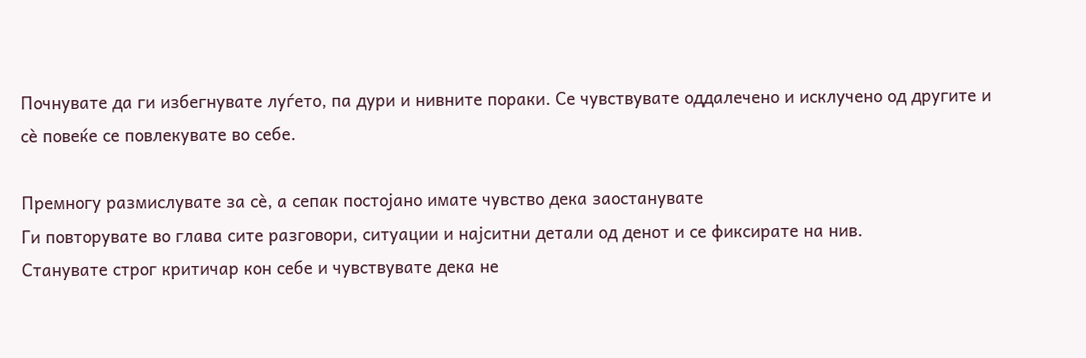Почнувате да ги избегнувате луѓето, па дури и нивните пораки. Се чувствувате оддалечено и исклучено од другите и сè повеќе се повлекувате во себе.

Премногу размислувате за сè, а сепак постојано имате чувство дека заостанувате
Ги повторувате во глава сите разговори, ситуации и најситни детали од денот и се фиксирате на нив.
Станувате строг критичар кон себе и чувствувате дека не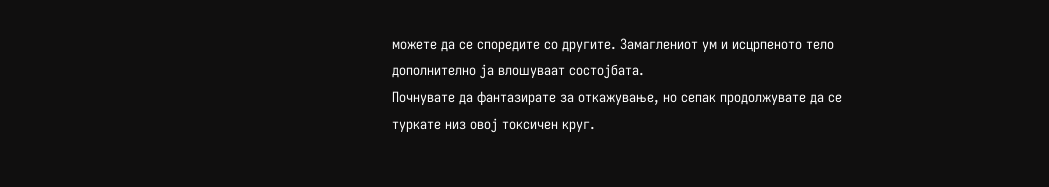можете да се споредите со другите. Замаглениот ум и исцрпеното тело дополнително ја влошуваат состојбата.
Почнувате да фантазирате за откажување, но сепак продолжувате да се туркате низ овој токсичен круг.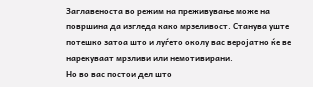Заглавеноста во режим на преживување може на површина да изгледа како мрзеливост. Станува уште потешко затоа што и луѓето околу вас веројатно ќе ве нарекуваат мрзливи или немотивирани.
Но во вас постои дел што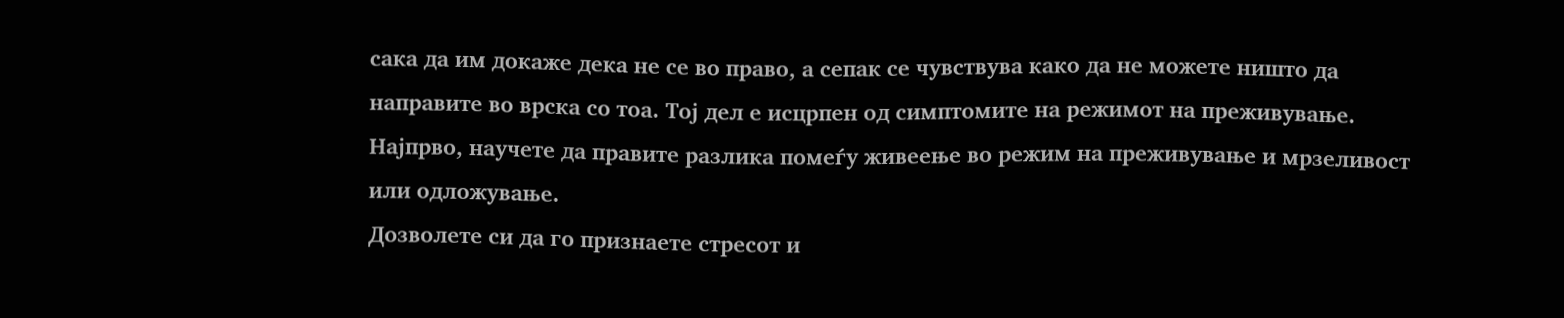сака да им докаже дека не се во право, а сепак се чувствува како да не можете ништо да направите во врска со тоа. Тој дел е исцрпен од симптомите на режимот на преживување.
Најпрво, научете да правите разлика помеѓу живеење во режим на преживување и мрзеливост или одложување.
Дозволете си да го признаете стресот и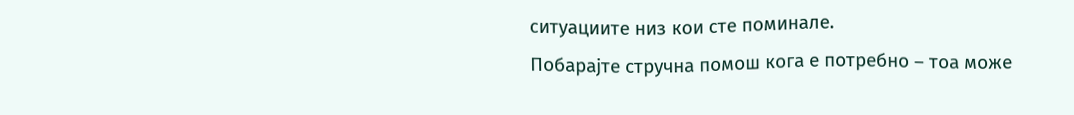ситуациите низ кои сте поминале.
Побарајте стручна помош кога е потребно – тоа може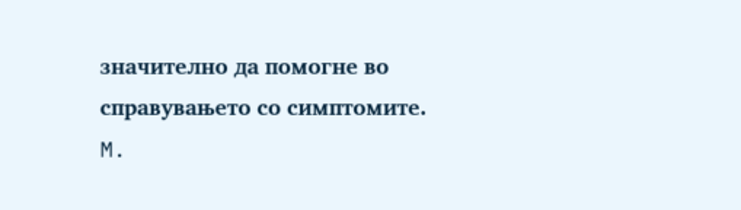значително да помогне во справувањето со симптомите.
M.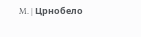M. | Црнобело